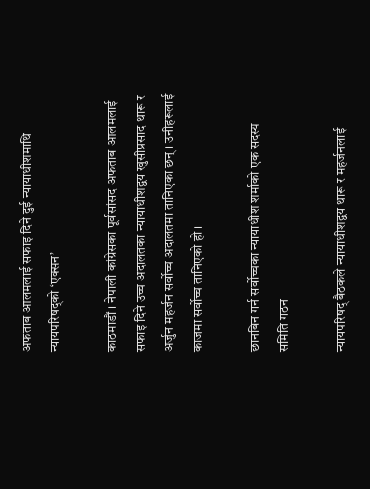अफताब आलमलाई सफाइ दिने दुई न्यायाधीशमाथि न्यायपरिषद्को ‘एक्सन’

काठमाडौं । नेपाली कांग्रेसका पूर्वसांसद अफताब आलमलाई सफाइ दिने उच्च अदालतका न्यायाधीशद्वय खुसीप्रसाद थारू र अर्जुन महर्जन सर्वोच्च अदालतमा तानिएका छन् । उनीहरूलाई काजमा सर्वोच्च तानिएको हो ।

छानबिन गर्न सर्वोच्चका न्यायाधीश शर्माको एक सदस्य समिति गठन

न्यायपरिषद् बैठकले न्यायाधीशद्वय थारू र महर्जनलाई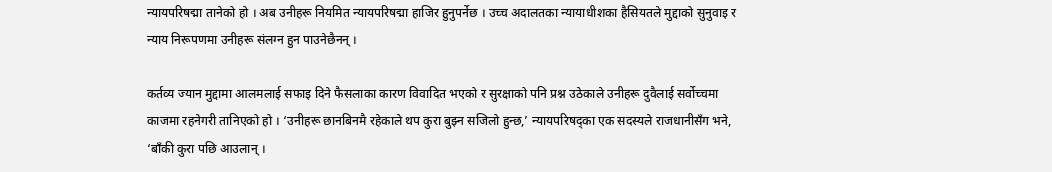न्यायपरिषद्मा तानेको हो । अब उनीहरू नियमित न्यायपरिषद्मा हाजिर हुनुपर्नेछ । उच्च अदालतका न्यायाधीशका हैसियतले मुद्दाको सुनुवाइ र न्याय निरूपणमा उनीहरू संलग्न हुन पाउनेछैनन् ।

कर्तव्य ज्यान मुद्दामा आलमलाई सफाइ दिने फैसलाका कारण विवादित भएको र सुरक्षाको पनि प्रश्न उठेकाले उनीहरू दुवैलाई सर्वोच्चमा काजमा रहनेगरी तानिएको हो । ‘उनीहरू छानबिनमै रहेकाले थप कुरा बुझ्न सजिलो हुन्छ,’ न्यायपरिषद्का एक सदस्यले राजधानीसँग भने, ‘बाँकी कुरा पछि आउलान् ।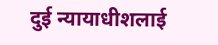दुई न्यायाधीशलाई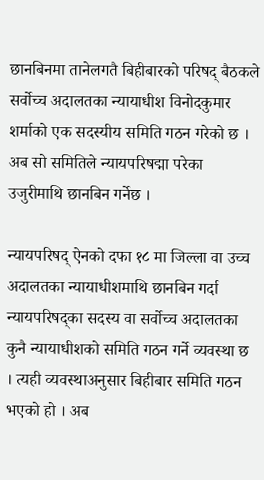छानबिनमा तानेलगतै बिहीबारको परिषद् बैठकले सर्वोच्च अदालतका न्यायाधीश विनोदकुमार शर्माको एक सदस्यीय समिति गठन गरेको छ । अब सो समितिले न्यायपरिषद्मा परेका उजुरीमाथि छानबिन गर्नेछ ।

न्यायपरिषद् ऐनको दफा १८ मा जिल्ला वा उच्च अदालतका न्यायाधीशमाथि छानबिन गर्दा न्यायपरिषद्का सदस्य वा सर्वोच्च अदालतका कुनै न्यायाधीशको समिति गठन गर्ने व्यवस्था छ । त्यही व्यवस्थाअनुसार बिहीबार समिति गठन भएको हो । अब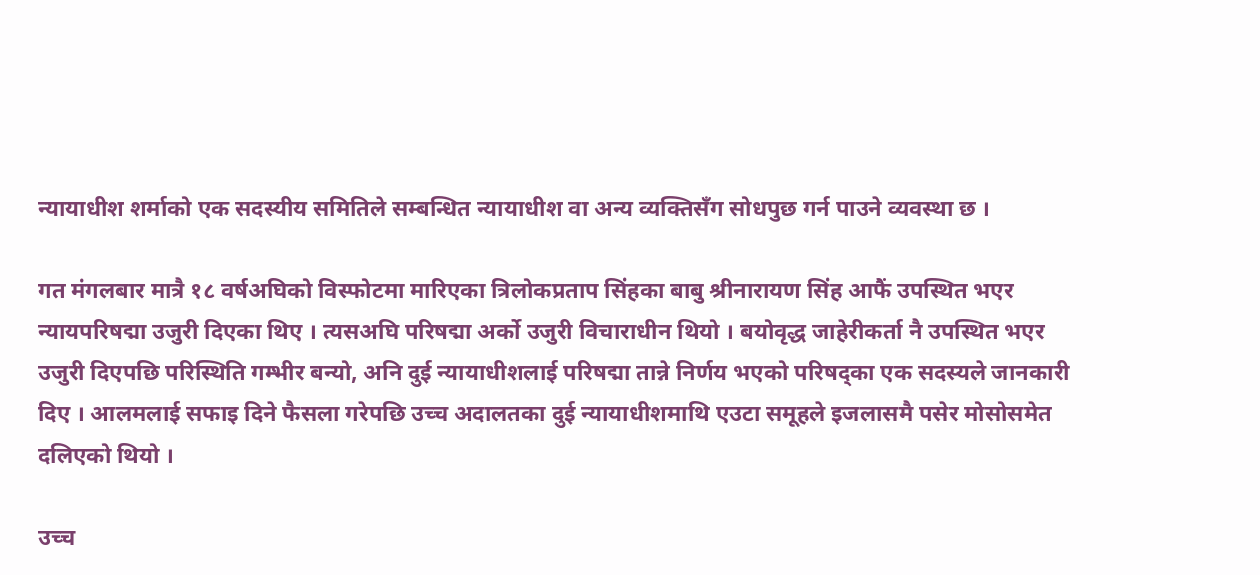न्यायाधीश शर्माको एक सदस्यीय समितिले सम्बन्धित न्यायाधीश वा अन्य व्यक्तिसँग सोधपुछ गर्न पाउने व्यवस्था छ ।

गत मंगलबार मात्रै १८ वर्षअघिको विस्फोटमा मारिएका त्रिलोकप्रताप सिंहका बाबु श्रीनारायण सिंह आफैं उपस्थित भएर न्यायपरिषद्मा उजुरी दिएका थिए । त्यसअघि परिषद्मा अर्को उजुरी विचाराधीन थियो । बयोवृद्ध जाहेरीकर्ता नै उपस्थित भएर उजुरी दिएपछि परिस्थिति गम्भीर बन्यो, अनि दुई न्यायाधीशलाई परिषद्मा तान्ने निर्णय भएको परिषद्का एक सदस्यले जानकारी दिए । आलमलाई सफाइ दिने फैसला गरेपछि उच्च अदालतका दुई न्यायाधीशमाथि एउटा समूहले इजलासमै पसेर मोसोसमेत दलिएको थियो ।

उच्च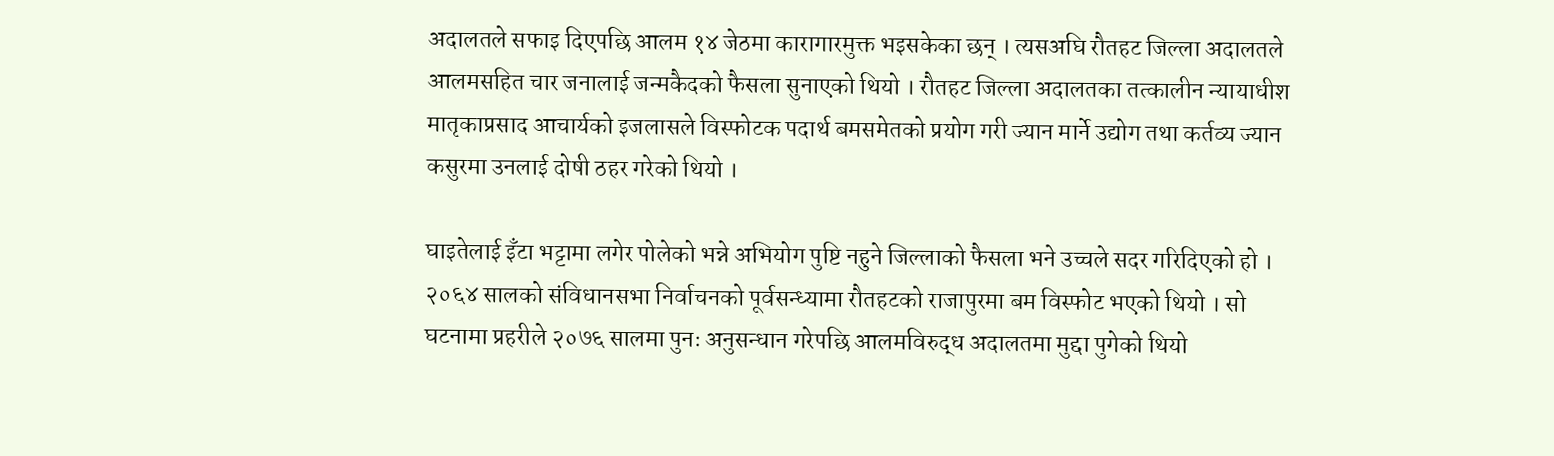अदालतले सफाइ दिएपछि आलम १४ जेठमा कारागारमुक्त भइसकेका छन् । त्यसअघि रौतहट जिल्ला अदालतले आलमसहित चार जनालाई जन्मकैदको फैसला सुनाएको थियो । रौतहट जिल्ला अदालतका तत्कालीन न्यायाधीश मातृकाप्रसाद आचार्यको इजलासले विस्फोटक पदार्थ बमसमेतको प्रयोग गरी ज्यान मार्ने उद्योग तथा कर्तव्य ज्यान कसुरमा उनलाई दोषी ठहर गरेको थियो ।

घाइतेलाई इँटा भट्टामा लगेर पोलेको भन्ने अभियोग पुष्टि नहुने जिल्लाको फैसला भने उच्चले सदर गरिदिएको हो । २०६४ सालको संविधानसभा निर्वाचनको पूर्वसन्ध्यामा रौतहटको राजापुरमा बम विस्फोट भएको थियो । सो घटनामा प्रहरीले २०७६ सालमा पुनः अनुसन्धान गरेपछि आलमविरुद्ध अदालतमा मुद्दा पुगेको थियो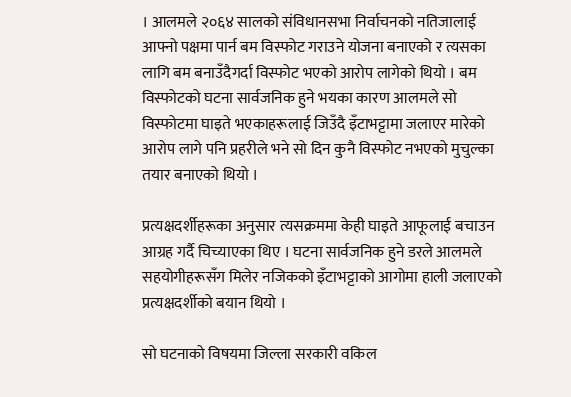। आलमले २०६४ सालको संविधानसभा निर्वाचनको नतिजालाई आफ्नो पक्षमा पार्न बम विस्फोट गराउने योजना बनाएको र त्यसका लागि बम बनाउँदैगर्दा विस्फोट भएको आरोप लागेको थियो । बम विस्फोटको घटना सार्वजनिक हुने भयका कारण आलमले सो विस्फोटमा घाइते भएकाहरूलाई जिउँदै इँटाभट्टामा जलाएर मारेको आरोप लागे पनि प्रहरीले भने सो दिन कुनै विस्फोट नभएको मुचुल्का तयार बनाएको थियो ।

प्रत्यक्षदर्शीहरूका अनुसार त्यसक्रममा केही घाइते आफूलाई बचाउन आग्रह गर्दै चिच्याएका थिए । घटना सार्वजनिक हुने डरले आलमले सहयोगीहरूसँग मिलेर नजिकको इँटाभट्टाको आगोमा हाली जलाएको प्रत्यक्षदर्शीको बयान थियो ।

सो घटनाको विषयमा जिल्ला सरकारी वकिल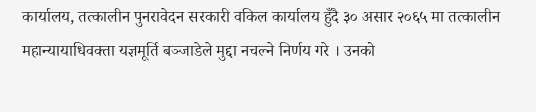कार्यालय, तत्कालीन पुनरावेदन सरकारी वकिल कार्यालय हुँदै ३० असार २०६५ मा तत्कालीन महान्यायाधिवक्ता यज्ञमूर्ति बञ्जाडेले मुद्दा नचल्ने निर्णय गरे । उनको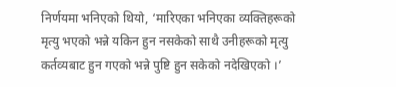निर्णयमा भनिएको थियो, ‘मारिएका भनिएका व्यक्तिहरूको मृत्यु भएको भन्ने यकिन हुन नसकेको साथै उनीहरूको मृत्यु कर्तव्यबाट हुन गएको भन्ने पुष्टि हुन सकेको नदेखिएको ।’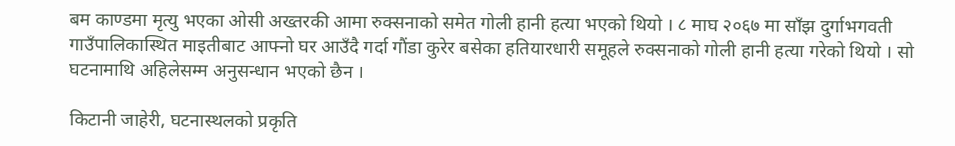बम काण्डमा मृत्यु भएका ओसी अख्तरकी आमा रुक्सनाको समेत गोली हानी हत्या भएको थियो । ८ माघ २०६७ मा साँझ दुर्गाभगवती गाउँपालिकास्थित माइतीबाट आफ्नो घर आउँदै गर्दा गौंडा कुरेर बसेका हतियारधारी समूहले रुक्सनाको गोली हानी हत्या गरेको थियो । सो घटनामाथि अहिलेसम्म अनुसन्धान भएको छैन ।

किटानी जाहेरी, घटनास्थलको प्रकृति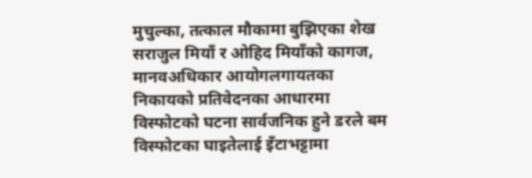मुचुल्का, तत्काल मौकामा बुझिएका शेख सराजुल मियाँ र ओहिद मियाँको कागज, मानवअधिकार आयोगलगायतका निकायको प्रतिवेदनका आधारमा विस्फोटको घटना सार्वजनिक हुने डरले बम विस्फोटका घाइतेलाई इँटाभट्टामा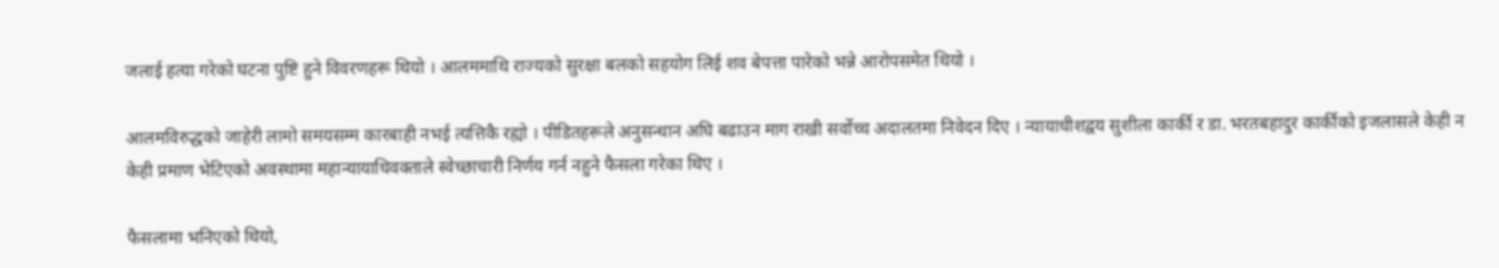जलाई हत्या गरेको घटना पुष्टि हुने विवरणहरू थियो । आलममाथि राज्यको सुरक्षा बलको सहयोग लिई शव बेपत्ता पारेको भन्ने आरोपसमेत थियो ।

आलमविरुद्धको जाहेरी लामो समयसम्म कारबाही नभई त्यत्तिकै रह्यो । पीडितहरूले अनुसन्धान अघि बढाउन माग राखी सर्वोच्च अदालतमा निवेदन दिए । न्यायाधीशद्वय सुशीला कार्की र डा. भरतबहादुर कार्कीको इजलासले केही न केही प्रमाण भेटिएको अवस्थामा महान्यायाधिवक्ताले स्वेच्छाचारी निर्णय गर्न नहुने फैसला गरेका थिए ।

फैसलामा भनिएको थियो,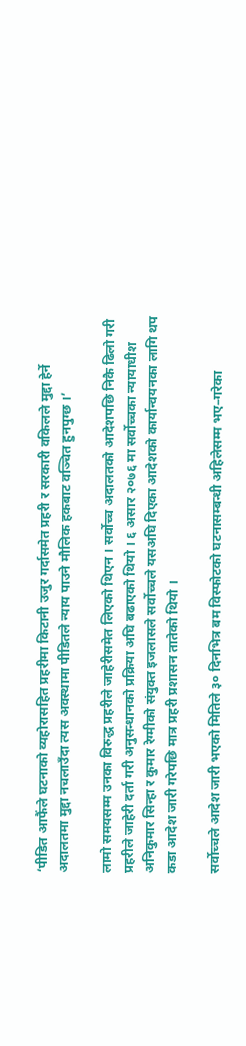‘पीडित आफैंले घटनाको व्यहोरासहित प्रहरीमा किटानी उजुर गर्दासमेत प्रहरी र सरकारी वकिलले मुद्दा हेर्ने अदालतमा मुद्दा नचलाउँदा त्यस अवस्थामा पीडितले न्याय पाउने मौलिक हकबाट वञ्चित हुनपुग्छ ।’

लामो समयसम्म उनका विरुद्ध प्रहरीले जाहेरीसमेत लिएको थिएन । सर्वोच्च अदालतको आदेशपछि निकै ढिलो गरी प्रहरीले जाहेरी दर्ता गरी अनुसन्धानको प्रक्रिया अघि बढाएको थियो । ६ असार २०७६ मा सर्वोच्चका न्यायाधीश अनिकुमार सिन्हा र कुमार रेग्मीको संयुक्त इजलासले सर्वोच्चले यसअघि दिएका आदेशको कार्यान्वयनका लागि थप कडा आदेश जारी गरेपछि मात्र प्रहरी प्रशासन तातेको थियो ।

सर्वोच्चले आदेश जारी भएको मितिले ३० दिनभित्र बम विस्फोटको घटनासम्बन्धी अहिलेसम्म भए–गरेका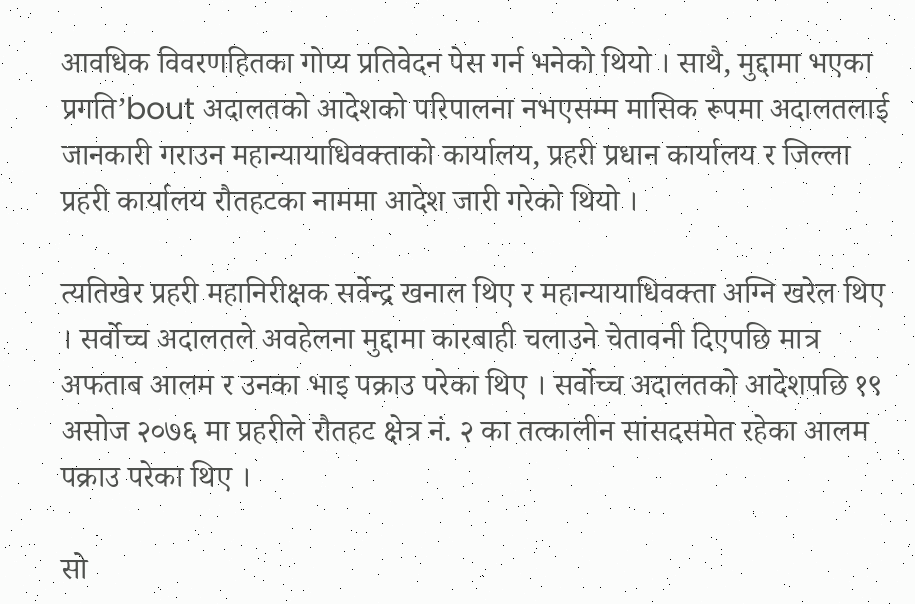आवधिक विवरणहितका गोप्य प्रतिवेदन पेस गर्न भनेको थियो । साथै, मुद्दामा भएका प्रगति’bout अदालतको आदेशको परिपालना नभएसम्म मासिक रूपमा अदालतलाई जानकारी गराउन महान्यायाधिवक्ताको कार्यालय, प्रहरी प्रधान कार्यालय र जिल्ला प्रहरी कार्यालय रौतहटका नाममा आदेश जारी गरेको थियो ।

त्यतिखेर प्रहरी महानिरीक्षक सर्वेन्द्र खनाल थिए र महान्यायाधिवक्ता अग्नि खरेल थिए । सर्वोच्च अदालतले अवहेलना मुद्दामा कारबाही चलाउने चेतावनी दिएपछि मात्र अफताब आलम र उनका भाइ पक्राउ परेका थिए । सर्वोच्च अदालतको आदेशपछि १९ असोज २०७६ मा प्रहरीले रौतहट क्षेत्र नं. २ का तत्कालीन सांसदसमेत रहेका आलम पक्राउ परेका थिए ।

सो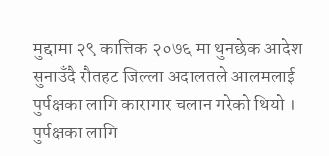मुद्दामा २९ कात्तिक २०७६ मा थुनछेक आदेश सुनाउँदै रौतहट जिल्ला अदालतले आलमलाई पुर्पक्षका लागि कारागार चलान गरेको थियो । पुर्पक्षका लागि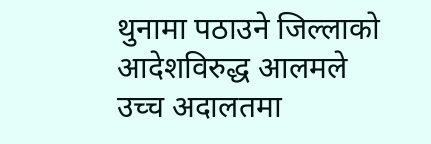थुनामा पठाउने जिल्लाको आदेशविरुद्ध आलमले उच्च अदालतमा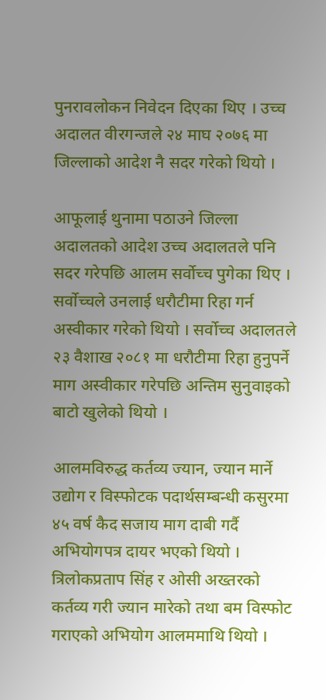पुनरावलोकन निवेदन दिएका थिए । उच्च अदालत वीरगन्जले २४ माघ २०७६ मा जिल्लाको आदेश नै सदर गरेको थियो ।

आफूलाई थुनामा पठाउने जिल्ला अदालतको आदेश उच्च अदालतले पनि सदर गरेपछि आलम सर्वोच्च पुगेका थिए । सर्वोच्चले उनलाई धरौटीमा रिहा गर्न अस्वीकार गरेको थियो । सर्वोच्च अदालतले २३ वैशाख २०८१ मा धरौटीमा रिहा हुनुपर्ने माग अस्वीकार गरेपछि अन्तिम सुनुवाइको बाटो खुलेको थियो ।

आलमविरुद्ध कर्तव्य ज्यान, ज्यान मार्ने उद्योग र विस्फोटक पदार्थसम्बन्धी कसुरमा ४५ वर्ष कैद सजाय माग दाबी गर्दै अभियोगपत्र दायर भएको थियो । त्रिलोकप्रताप सिंह र ओसी अख्तरको कर्तव्य गरी ज्यान मारेको तथा बम विस्फोट गराएको अभियोग आलममाथि थियो ।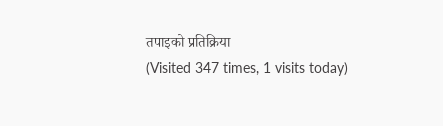तपाइको प्रतिक्रिया
(Visited 347 times, 1 visits today)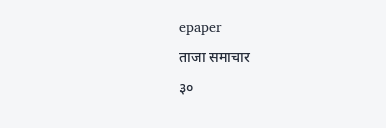epaper

ताजा समाचार

३०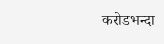करोडभन्दा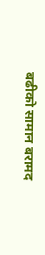बढीको सामान बरामद